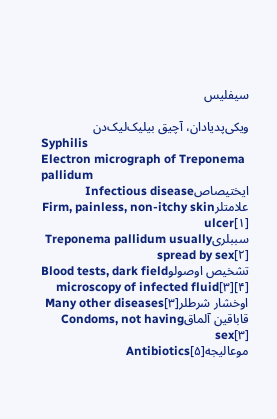سیفلیس

ویکی‌پدیادان، آچیق بیلیک‌لیک‌دن
Syphilis
Electron micrograph of Treponema pallidum
ایختیصاصInfectious disease
علامتلرFirm, painless, non-itchy skin ulcer[۱]
سببلریTreponema pallidum usually spread by sex[۲]
تشخیص اوصولوBlood tests, dark field microscopy of infected fluid[۳][۴]
اوخشار شرطلرMany other diseases[۳]
قاباقین آلماقCondoms, not having sex[۳]
موعالیجهAntibiotics[۵]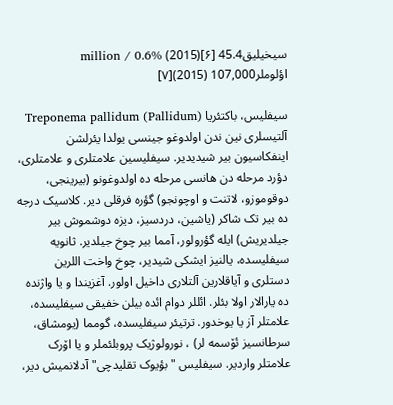سیخیلیق45.4 million / 0.6% (2015)[۶]
اؤلوملر107,000 (2015)[۷]

سیفلیس، باکتئریا Treponema pallidum (Pallidum) آلتیسلری نین ندن اولدوغو جینسی یولدا یئرلشن اینفکاسیون بیر شیدیدیر. سیفلیسین علامتلری و علامتلری، دؤرد مرحله دن هانسی مرحله ده اولدوغونو (بیرینجی، دوقوموزو، لاتنت و اوچونجو) گؤره فرقلی دیر. کلاسیک درجه ده بیر تک شاکر (یاشین، دردسیز، دیزه دوشموش بیر جیلدیریش) ایله گؤرولور، آمما بیر چوخ جیلدیر. ثانویه سیفلیسده، یالنیز ایشکی شیدیر، چوخ واخت اللرین دستلری و آیاقلارین آلتلاری داخیل اولور. آغزيندا و يا واژنده ده يارالار اولا بئلر. ائللر دوام ائده بیلن خفیقی سیفلیسده، علامتلر آز یا یوخدور. ترتیئر سیفلیسده، گومما (یومشاق، سرطانسيز ئۆسمه لر) ، نورولوژیک پروبلئملر و یا اۆرک علامتلر واردیر. سیفلیس "بؤيوک تقلیدچی" آدلانمیش دیر،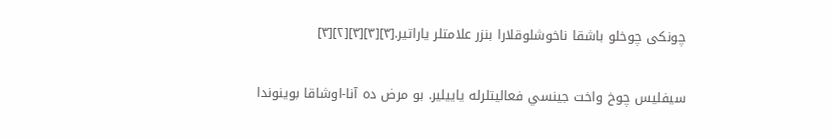چونکی چوخلو باشقا ناخوشلوقلارا بنزر علامتلر یاراتیر.[۳][۳][۳][۲][۳]

سیفلیس چوخ واخت جینسي فعالیتلرله یاییلیر. بو مرض ده آنا-اوشاقا بوینوندا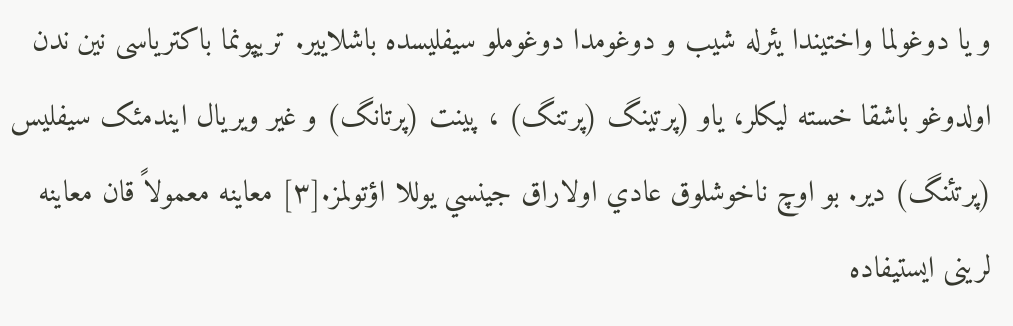و یا دوغولما واختيندا یئرله شیب و دوغومدا دوغوملو سیفلیسده باشلاییر. تریپونما باکتریاسی نین ندن اولدوغو باشقا خسته لیکلر، یاو (پرتینگ (پرتنگ) ، پینت (پرتانگ) و غیر ویریال ایندمئک سیفلیس (پرتئنگ) دیر. بو اوچ ناخوشلوق عادي اولاراق جينسي يوللا اؤتولمز.[۳] معاینه معمولاً قان معاینه لرینی ایستیفاده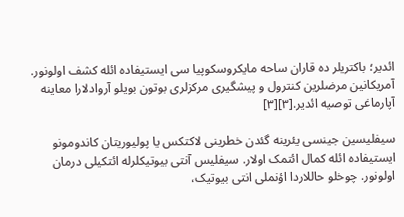ائدیر؛ باکتریلر ده قاران ساحه مایکروسکوپیا سی ایستیفاده ائله کشف اولونور. آمریکانین مرضلرین کنترول و پیشگیری مرکزلری بوتون بويلو آروادلارا معاینه آپارماغی توصیه ائدیر.[۳][۳]

سیفلیسین جینسی یئرینه گئدن خطرینی لاکتکس یا پولیوریتان کاندومونو ایستیفاده ائله کمال ائتمک اولار. سیفلیس آنتی بیوتیکلرله ائتکیلی درمان اولونور. چوخلو حاللاردا اؤنملی انتی بیوتیک،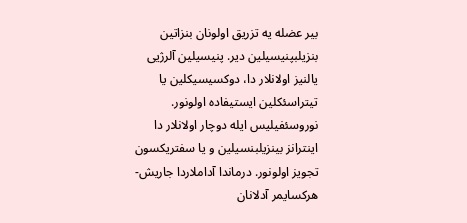بیر عضله یه تزریق اولونان بنزاتین بنزیلبپنیسیلین دیر. پنیسیلین آلرژیی یالنیز اولانلار دا، دوکسیسیکلین یا تیتراسئکلین ایستیفاده اولونور. نوروسئفیلیس ایله دوچار اولانلار دا اینترانز بینزیلبنسیلین و یا سفتریکسون تجویز اولونور. درماندا آداملاردا جاریش- هرکسایمر آدلانان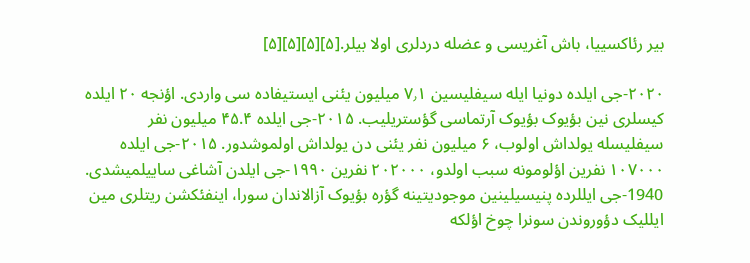بیر رئاکسییا، باش آغریسی و عضله دردلری اولا بیلر.[۵][۵][۵][۵]

۲۰۲۰-جی ایلده دونیا ایله سیفلیسین ۷٫۱ میلیون یئنی ایستیفاده سی واردی. اؤنجه ۲۰ ایلده کیسلری نین بؤیوک بؤیوک آرتماسی گؤستریلیب. ۲۰۱۵-جی ایلده ۴۵.۴ میلیون نفر سیفلیسله یولداش اولوب، ۶ میلیون نفر یئنی دن یولداش اولموشدور. ۲۰۱۵-جی ایلده ۱۰۷۰۰۰ نفرین اؤلومونه سبب اولدو، ۲۰۲۰۰۰ نفرین ۱۹۹۰-جی ایلدن آشاغی ساییلمیشدی. 1940-جی ایللرده پنیسیلینین موجودیتینه گؤره بؤیوک آزالاندان سورا، اینفئکشن ریتلری مین ایللیک دؤوروندن سونرا چوخ اؤلکه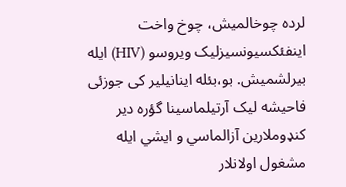لرده چوخالمیش، چوخ واخت اینفئکسیونسیزلیک ویروسو (HIV) ایله بیرلشمیش. بو،بئله اینانیلیر کی جوزئی فاحیشه لیک آرتیلماسینا گؤره دیر کنډوملارين آزالماسي و ايشي ایله مشغول اولانلار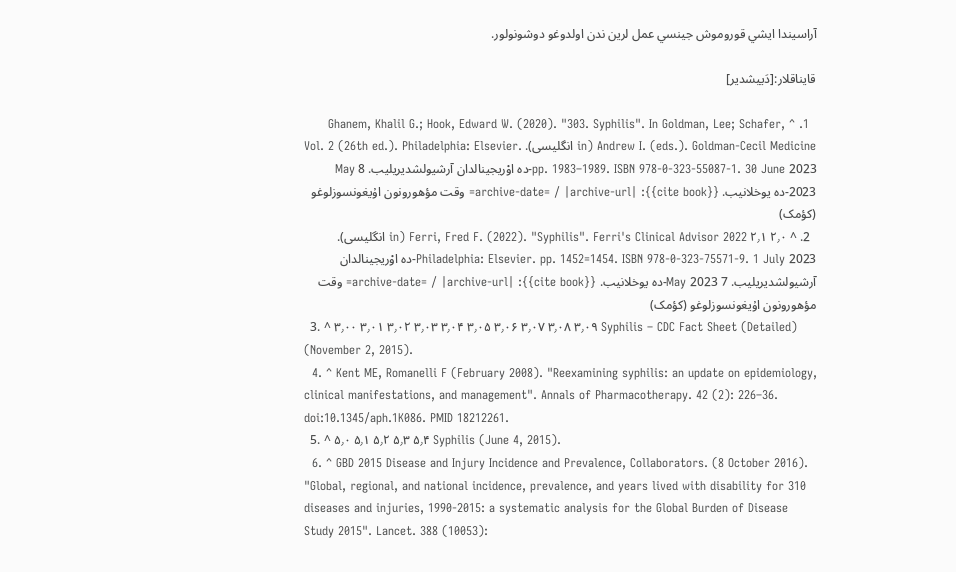آراسيندا ايشي قوروموش جينسي عمل لرين ندن اولدوغو دوشونولور.

قایناقلار:[دَییشدیر]

  1. ^ Ghanem, Khalil G.; Hook, Edward W. (2020). "303. Syphilis". In Goldman, Lee; Schafer, Andrew I. (eds.). Goldman-Cecil Medicine (in انگلیسی). Vol. 2 (26th ed.). Philadelphia: Elsevier. pp. 1983–1989. ISBN 978-0-323-55087-1. 30 June 2023-ده اوْریجینالدان آرشیولشدیریلیب. 8 May 2023-ده یوخلانیب. {{cite book}}: |archive-date= / |archive-url= وقت مؤهورونون اۇیغونسوزلوغو (کؤمک)
  2. ^ ۲٫۰ ۲٫۱ Ferri, Fred F. (2022). "Syphilis". Ferri's Clinical Advisor 2022 (in انگلیسی). Philadelphia: Elsevier. pp. 1452=1454. ISBN 978-0-323-75571-9. 1 July 2023-ده اوْریجینالدان آرشیولشدیریلیب. 7 May 2023-ده یوخلانیب. {{cite book}}: |archive-date= / |archive-url= وقت مؤهورونون اۇیغونسوزلوغو (کؤمک)
  3. ^ ۳٫۰۰ ۳٫۰۱ ۳٫۰۲ ۳٫۰۳ ۳٫۰۴ ۳٫۰۵ ۳٫۰۶ ۳٫۰۷ ۳٫۰۸ ۳٫۰۹ Syphilis – CDC Fact Sheet (Detailed) (November 2, 2015).
  4. ^ Kent ME, Romanelli F (February 2008). "Reexamining syphilis: an update on epidemiology, clinical manifestations, and management". Annals of Pharmacotherapy. 42 (2): 226–36. doi:10.1345/aph.1K086. PMID 18212261.
  5. ^ ۵٫۰ ۵٫۱ ۵٫۲ ۵٫۳ ۵٫۴ Syphilis (June 4, 2015).
  6. ^ GBD 2015 Disease and Injury Incidence and Prevalence, Collaborators. (8 October 2016). "Global, regional, and national incidence, prevalence, and years lived with disability for 310 diseases and injuries, 1990-2015: a systematic analysis for the Global Burden of Disease Study 2015". Lancet. 388 (10053):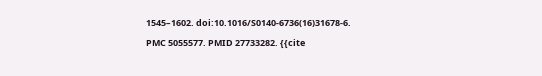1545–1602. doi:10.1016/S0140-6736(16)31678-6. PMC 5055577. PMID 27733282. {{cite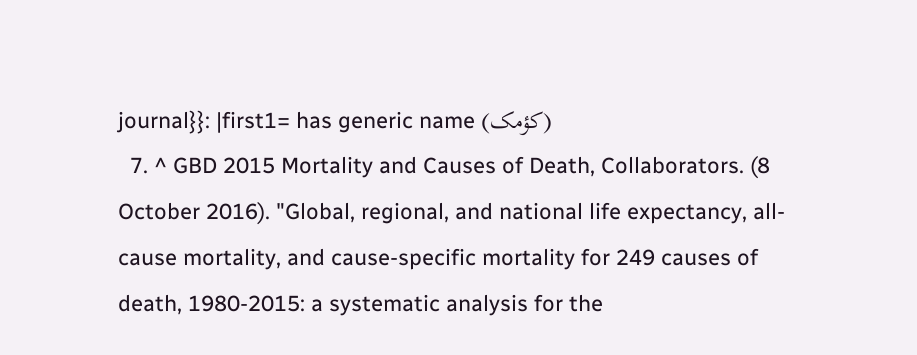journal}}: |first1= has generic name (کؤمک)
  7. ^ GBD 2015 Mortality and Causes of Death, Collaborators. (8 October 2016). "Global, regional, and national life expectancy, all-cause mortality, and cause-specific mortality for 249 causes of death, 1980-2015: a systematic analysis for the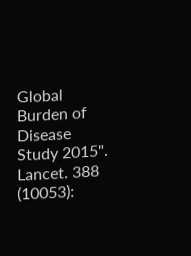Global Burden of Disease Study 2015". Lancet. 388 (10053):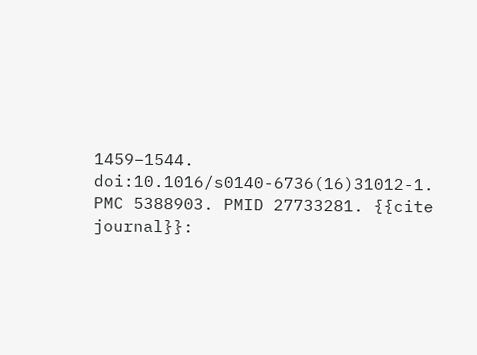1459–1544. doi:10.1016/s0140-6736(16)31012-1. PMC 5388903. PMID 27733281. {{cite journal}}: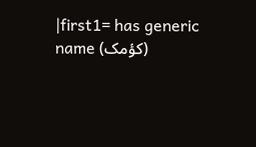|first1= has generic name (کؤمک)